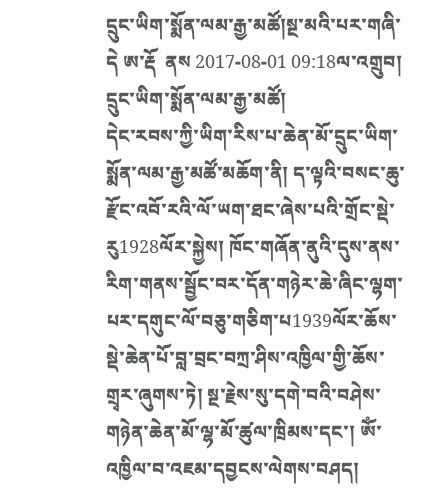དྲུང་ཡིག་སྨོན་ལམ་རྒྱ་མཚོ།སྔ་མའི་པར་གཞི་དེ ཨ་རྡོ  ནས 2017-08-01 09:18ལ་འགྲུབ།
དྲུང་ཡིག་སྨོན་ལམ་རྒྱ་མཚོ།
དེང་རབས་ཀྱི་ཡིག་རིས་པ་ཆེན་མོ་དྲུང་ཡིག་སྨོན་ལམ་རྒྱ་མཚོ་མཆོག་ནི། ད་ལྟའི་བསང་ཆུ་རྫོང་འབོ་རའི་ལོ་ཡག་ཐང་ཞེས་པའི་གྲོང་སྡེ་རུ1928ལོར་སྐྱེས། ཁོང་གཞོན་ནུའི་དུས་ནས་རིག་གནས་སྦྱོང་བར་དོན་གཉེར་ཆེ་ཞིང་ལྷག་པར་དགུང་ལོ་བཅུ་གཅིག་པ1939ལོར་ཆོས་སྡེ་ཆེན་པོ་བླ་བྲང་བཀྲ་ཤིས་འཁྱིལ་གྱི་ཆོས་གྲྭར་ཞུགས་ཏེ། སྔ་རྗེས་སུ་དགེ་བའི་བཤེས་གཉེན་ཆེན་མོ་ལྷ་མོ་ཚུལ་ཁྲིམས་དང་། ཨོཾ་འཁྱིལ་བ་འཇམ་དབྱངས་ལེགས་བཤད།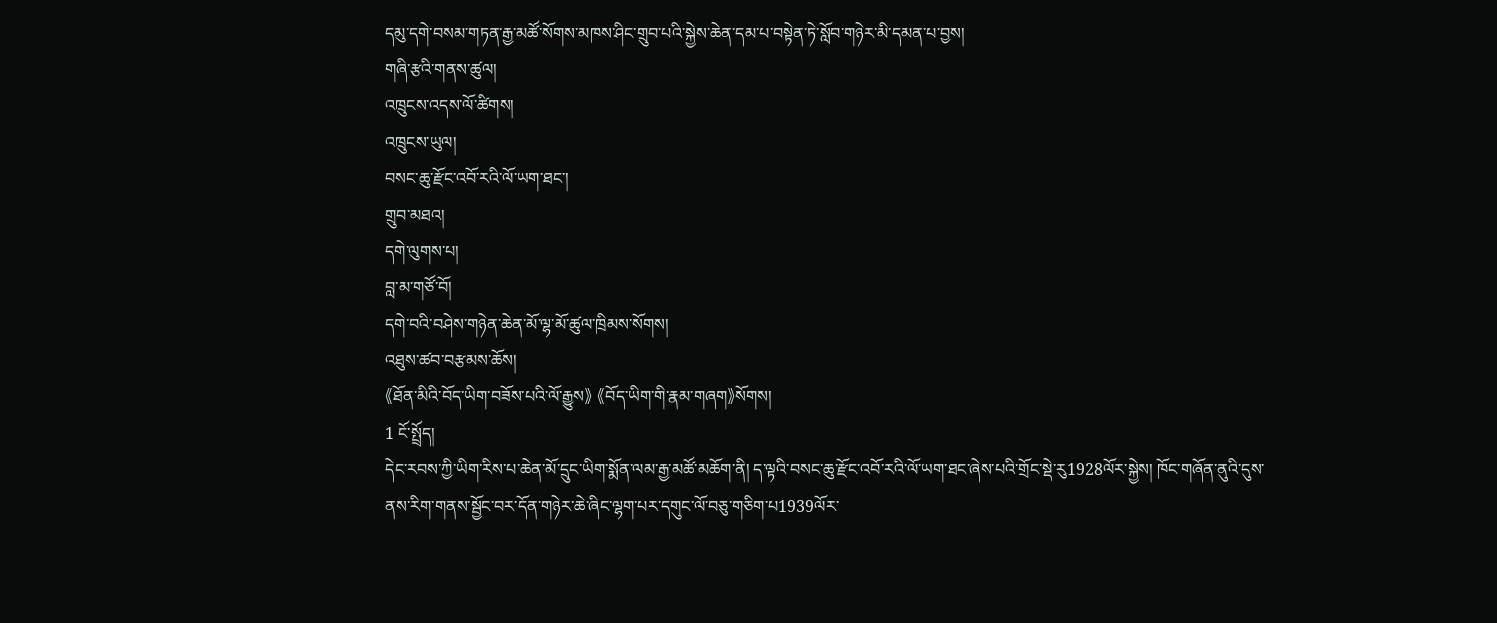དམུ་དགེ་བསམ་གཏན་རྒྱ་མཚོ་སོགས་མཁས་ཤིང་གྲུབ་པའི་སྐྱེས་ཆེན་དམ་པ་བསྟེན་ཏེ་སློབ་གཉེར་མི་དམན་པ་བྱས།
གཞི་རྩའི་གནས་ཚུལ།
འཁྲུངས་འདས་ལོ་ཚིགས།
འཁྲུངས་ཡུལ།
བསང་ཆུ་རྫོང་འབོ་རའི་ལོ་ཡག་ཐང་།
གྲུབ་མཐའ།
དགེ་ལུགས་པ།
བླ་མ་གཙོ་བོ།
དགེ་བའི་བཤེས་གཉེན་ཆེན་མོ་ལྷ་མོ་ཚུལ་ཁྲིམས་སོགས།
འཐུས་ཚབ་བརྩམས་ཆོས།
《ཐོན་མིའི་བོད་ཡིག་བཟོས་པའི་ལོ་རྒྱུས》 《བོད་ཡིག་གི་རྣམ་གཞག》སོགས།
1 ངོ་སྤྲོད།
དེང་རབས་ཀྱི་ཡིག་རིས་པ་ཆེན་མོ་དྲུང་ཡིག་སྨོན་ལམ་རྒྱ་མཚོ་མཆོག་ནི། ད་ལྟའི་བསང་ཆུ་རྫོང་འབོ་རའི་ལོ་ཡག་ཐང་ཞེས་པའི་གྲོང་སྡེ་རུ1928ལོར་སྐྱེས། ཁོང་གཞོན་ནུའི་དུས་ནས་རིག་གནས་སྦྱོང་བར་དོན་གཉེར་ཆེ་ཞིང་ལྷག་པར་དགུང་ལོ་བཅུ་གཅིག་པ1939ལོར་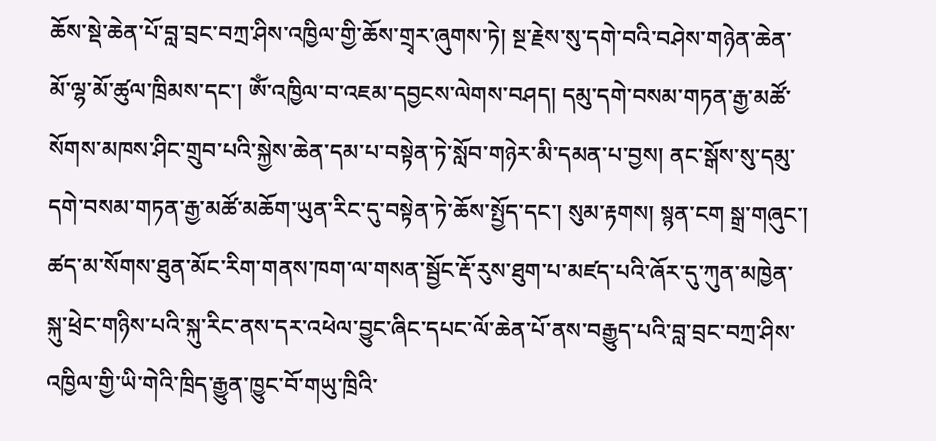ཆོས་སྡེ་ཆེན་པོ་བླ་བྲང་བཀྲ་ཤིས་འཁྱིལ་གྱི་ཆོས་གྲྭར་ཞུགས་ཏེ། སྔ་རྗེས་སུ་དགེ་བའི་བཤེས་གཉེན་ཆེན་མོ་ལྷ་མོ་ཚུལ་ཁྲིམས་དང་། ཨོཾ་འཁྱིལ་བ་འཇམ་དབྱངས་ལེགས་བཤད། དམུ་དགེ་བསམ་གཏན་རྒྱ་མཚོ་སོགས་མཁས་ཤིང་གྲུབ་པའི་སྐྱེས་ཆེན་དམ་པ་བསྟེན་ཏེ་སློབ་གཉེར་མི་དམན་པ་བྱས། ནང་སྒོས་སུ་དམུ་དགེ་བསམ་གཏན་རྒྱ་མཚོ་མཆོག་ཡུན་རིང་དུ་བསྟེན་ཏེ་ཆོས་སྤྱོད་དང་། སུམ་རྟགས། སྙན་ངག སྒྲ་གཞུང་། ཚད་མ་སོགས་ཐུན་མོང་རིག་གནས་ཁག་ལ་གསན་སྦྱོང་རྡོ་རུས་ཐུག་པ་མཛད་པའི་ཞོར་དུ་ཀུན་མཁྱེན་སྐུ་ཕྲེང་གཉིས་པའི་སྐུ་རིང་ནས་དར་འཕེལ་བྱུང་ཞིང་དཔང་ལོ་ཆེན་པོ་ནས་བརྒྱུད་པའི་བླ་བྲང་བཀྲ་ཤིས་འཁྱིལ་གྱི་ཡི་གེའི་ཁྲིད་རྒྱུན་ཁྱུང་བོ་གཡུ་ཁྲིའི་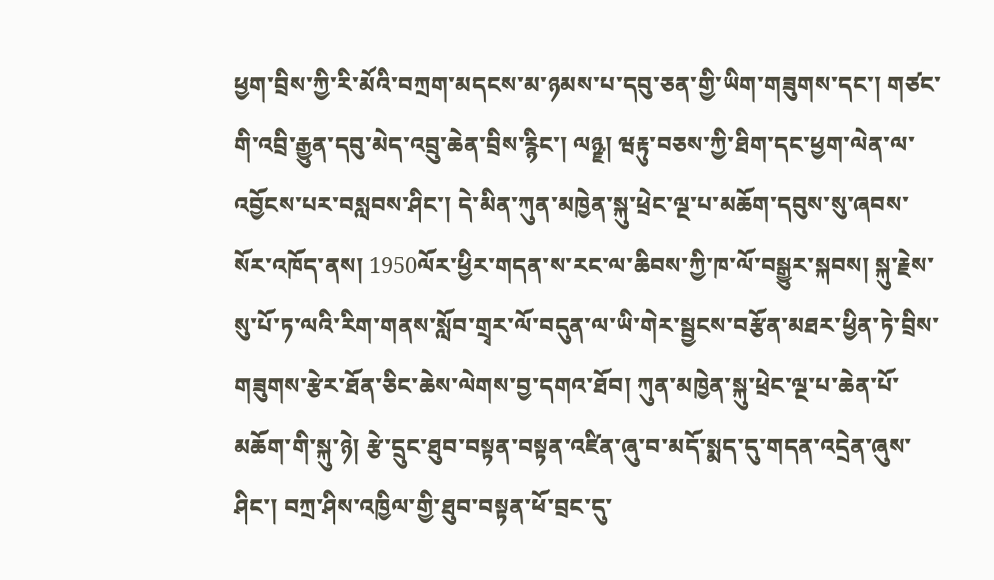ཕྱག་བྲིས་ཀྱི་རི་མོའི་བཀྲག་མདངས་མ་ཉམས་པ་དབུ་ཅན་གྱི་ཡིག་གཟུགས་དང་། གཙང་གི་འབྲི་རྒྱུན་དབུ་མེད་འབྲུ་ཆེན་བྲིས་རྙིང་། ལཉྫ། ཝརྟུ་བཅས་ཀྱི་ཐིག་དང་ཕྱག་ལེན་ལ་འབྱོངས་པར་བསླབས་ཤིང་། དེ་མིན་ཀུན་མཁྱེན་སྐུ་ཕྲེང་ལྔ་པ་མཆོག་དབུས་སུ་ཞབས་སོར་འཁོད་ནས། 1950ལོར་ཕྱིར་གདན་ས་རང་ལ་ཆིབས་ཀྱི་ཁ་ལོ་བསྒྱུར་སྐབས། སྐུ་རྗེས་སུ་པོ་ཏ་ལའི་རིག་གནས་སློབ་གྲྭར་ལོ་བདུན་ལ་ཡི་གེར་སྦྱངས་བརྩོན་མཐར་ཕྱིན་ཏེ་བྲིས་གཟུགས་རྩེར་ཐོན་ཅིང་ཆེས་ལེགས་བྱ་དགའ་ཐོབ། ཀུན་མཁྱེན་སྐུ་ཕྲེང་ལྔ་པ་ཆེན་པོ་མཆོག་གི་སྐུ་ཉེ། རྩེ་དྲུང་ཐུབ་བསྟན་བསྟན་འཛིན་ཞུ་བ་མདོ་སྨད་དུ་གདན་འདྲེན་ཞུས་ཤིང་། བཀྲ་ཤིས་འཁྱིལ་གྱི་ཐུབ་བསྟན་ཕོ་བྲང་དུ་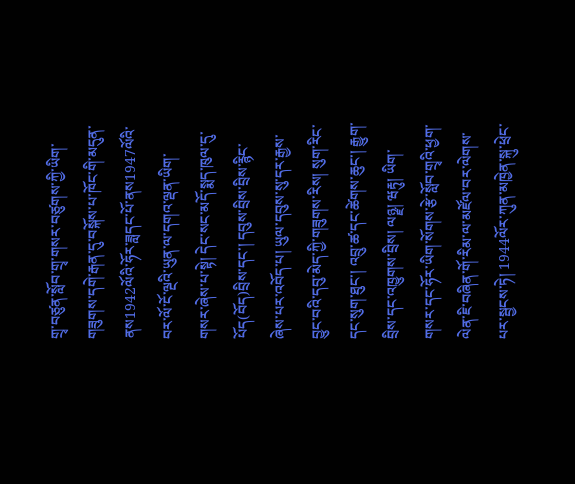གྲྭ་བཙུན་སློབ་གྲྭ་གསར་བཙུགས་ཀྱི་ཡིག་གཟུགས་དགེ་རྒན་དུ་བསྐོས་པ་ཁོང་གི་མདུན་ནས1942ལོའི་ཧོར་ཟླདང་པོ་ནས1947ལོའི་བར་ལོ་ངོ་ལྔའི་ཡུན་ལ་དགའ་ལྡན་ཡིག་གསར་ཞེས་པ་སྟེ། དེང་སང་མདོ་སྨད་ཁུལ་དུ་པོད(བོད)བྲིས་དང་། དབུས་བྲིས་བྲིས་རྙིང་ཞེས་པར་འབོད་པ། ཡུལ་དབུས་སུ་དར་རྒྱས་བྱུང་བའི་དབུ་མེད་ཀྱི་གཟུགས་རིས། སུག་རིང་དང་སུག་ཐུང་། འབྲུ་ཚ་དང་ཚེགས་ཆུང་། རྒྱུག་བྲིས་དང་འཁྱུགས་བྲིས། ལཉྫ། ཝརྟུ། ཡིག་གསར་དང་ཧོར་ཡིག་སོགས་རྩེ་སློབ་གྲྭའི་ཕྱག་ལེན་ཇི་བཞིན་གོ་རིམ་ལ་མཛོལ་བར་ལེགས་པར་སྦྱངས་ཏེ། 1944ལོར་ཀུན་མཁྱེན་སྐུ་ཕྲེང་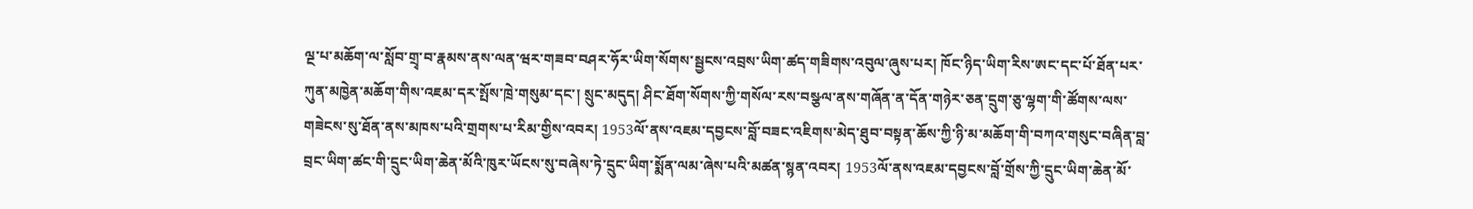ལྔ་པ་མཆོག་ལ་སློབ་གྲྭ་བ་རྣམས་ནས་ལན་ཝར་གཟབ་བཤར་ཧོར་ཡིག་སོགས་སྦྱངས་འབྲས་ཡིག་ཚད་གཟིགས་འབུལ་ཞུས་པར། ཁོང་ཉིད་ཡིག་རིས་ཨང་དང་པོ་ཐོན་པར་ཀུན་མཁྱེན་མཆོག་གིས་འཇམ་དར་སྤོས་ཁྲེ་གསུམ་དང་། སྲུང་མདུད། ཤིང་ཐོག་སོགས་ཀྱི་གསོལ་རས་བསྩལ་ནས་གཞོན་ན་དོན་གཉེར་ཅན་དྲུག་ཅུ་ལྷག་གི་ཚོགས་ལས་གཟེངས་སུ་ཐོན་ནས་མཁས་པའི་གྲགས་པ་རིམ་གྱིས་འབར། 1953ལོ་ནས་འཇམ་དབྱངས་བློ་བཟང་འཇིགས་མེད་ཐུབ་བསྟན་ཆོས་ཀྱི་ཉི་མ་མཆོག་གི་བཀའ་གསུང་བཞིན་བླ་བྲང་ཡིག་ཚང་གི་དྲུང་ཡིག་ཆེན་མོའི་ཁུར་ཡོངས་སུ་བཞེས་ཏེ་དྲུང་ཡིག་སྨོན་ལམ་ཞེས་པའི་མཚན་སྙན་འབར། 1953ལོ་ནས་འཇམ་དབྱངས་བློ་གྲོས་ཀྱི་དྲུང་ཡིག་ཆེན་མོ་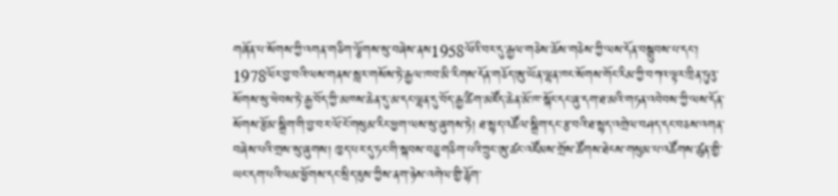གཞོན་པ་སོགས་ཀྱི་འགན་གཅིག་ལྕོགས་སུ་བཞེས་ནས1958ལོའི་བར་དུ་རྒྱལ་གཅེས་ཆོས་གཅེས་ཀྱི་ལས་དོན་བསྒྲུབས་པ་དང་། 1978ལོར་བྱ་བའི་ལས་གནས་སླར་གསོས་ཏེ་རྒྱལ་ཁབ་མི་རིགས་དོན་གཅོད་ཨུ་ཡོན་ལྷན་ཁང་སོགས་གོང་རིམ་ཀྱི་བཀའ་ལྟར་ཁྲིན་ཏུའུ་སོགས་སུ་ཕེབས་ཏེ་རྒྱ་བོད་ཀྱི་མཁས་ཆེན་དུ་མ་དང་ལྷན་དུ་བོད་རྒྱ་ཚིག་མཛོད་ཆེན་མོ་ཁ་སྐོང་དང་ཞུ་དག་ཐ་མའི་གཏན་འབེབས་ཀྱི་ལས་དོན་སོགས་རྩོམ་སྒྲིག་གི་བྱ་བར་ལོ་ངོ་གསུམ་རིང་ཕྱག་ལས་སུ་ཞུགས་ཏེ། ཐ་སྙད་འཚོལ་སྒྲིག་དང་རྩ་བའི་ཐ་སྙད་འགྲེལ་བཤད་དང་བཅས་འགན་བཞེས་པའི་གྲས་སུ་ཞུགས། ཁྱད་པར་དུ་ཏང་གི་སྐབས་བཅུ་གཅིག་པའི་ཀྲུང་ཨུ་ཚང་འཛོམས་གྲོས་ཚོགས་ཐེངས་གསུམ་པ་འཚོགས་ཚུན་གྱི་ཡང་དག་པའི་ལམ་ཕྱོགས་དང་སྲིད་ཇུས་ཀྱིས་ནག་ཉེས་འགེལ་གྱི་རྙོག་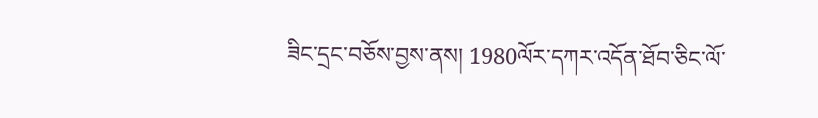ཟིང་དྲང་བཅོས་བྱས་ནས། 1980ལོར་དཀར་འདོན་ཐོབ་ཅིང་ལོ་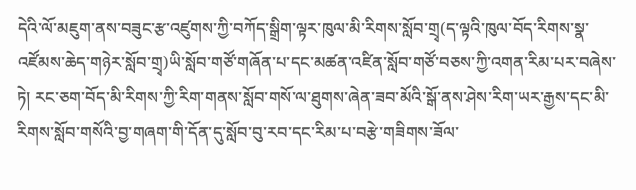དེའི་ལོ་མཇུག་ནས་བཟུང་རྩ་འཛུགས་ཀྱི་བཀོད་སྒྲིག་ལྟར་ཁུལ་མི་རིགས་སློབ་གྲྭ(ད་ལྟའི་ཁུལ་བོད་རིགས་སྣ་འཛོམས་ཆེད་གཉེར་སློབ་གྲྭ)ཡི་སློབ་གཙོ་གཞོན་པ་དང་མཚན་འཛིན་སློབ་གཙོ་བཅས་ཀྱི་འགན་རིམ་པར་བཞེས་ཏེ། རང་ཅག་བོད་མི་རིགས་ཀྱི་རིག་གནས་སློབ་གསོ་ལ་ཐུགས་ཞེན་ཟབ་མོའི་སྒོ་ནས་ཤེས་རིག་ཡར་རྒྱས་དང་མི་རིགས་སློབ་གསོའི་བྱ་གཞག་གི་དོན་དུ་སློབ་བུ་རབ་དང་རིམ་པ་བརྩེ་གཟིགས་ཟོལ་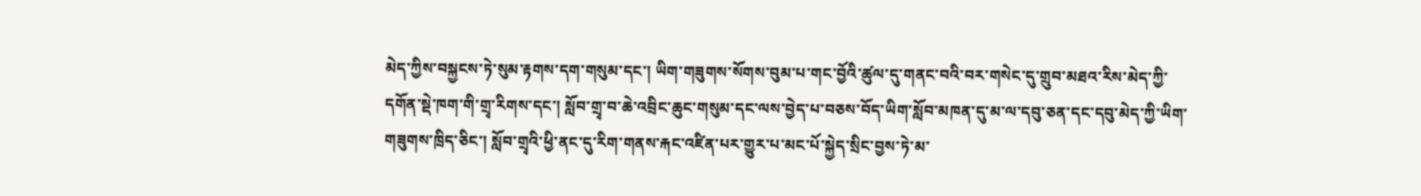མེད་ཀྱིས་བསྐྱངས་ཏེ་སུམ་རྟགས་དག་གསུམ་དང་། ཡིག་གཟུགས་སོགས་བུམ་པ་གང་བྱོའི་ཚུལ་དུ་གནང་བའི་བར་གསེང་དུ་གྲུབ་མཐའ་རིས་མེད་ཀྱི་དགོན་སྡེ་ཁག་གི་གྲྭ་རིགས་དང་། སློབ་གྲྭ་བ་ཆེ་འབྲིང་ཆུང་གསུམ་དང་ལས་བྱེད་པ་བཅས་བོད་ཡིག་སློབ་མཁན་དུ་མ་ལ་དབུ་ཅན་དང་དབུ་མེད་ཀྱི་ཡིག་གཟུགས་ཁྲིད་ཅིང་། སློབ་གྲྭའི་ཕྱི་ནང་དུ་རིག་གནས་རྐང་འཛིན་པར་གྱུར་པ་མང་པོ་སྐྱེད་སྲིང་བྱས་ཏེ་མ་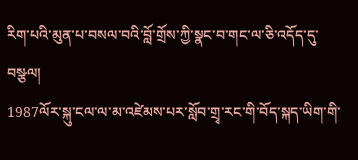རིག་པའི་མུན་པ་བསལ་བའི་བློ་གྲོས་ཀྱི་སྣང་བ་གང་ལ་ཅི་འདོད་དུ་བསྩལ།
1987ལོར་སྐུ་ངལ་ལ་མ་འཛེམས་པར་སློབ་གྲྭ་རང་གི་བོད་སྐད་ཡིག་གི་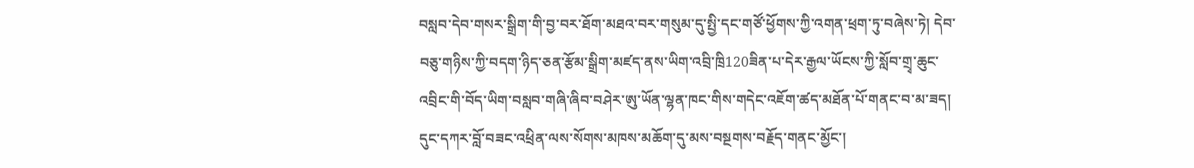བསླབ་དེབ་གསར་སྒྲིག་གི་བྱ་བར་ཐོག་མཐའ་བར་གསུམ་དུ་སྤྱི་དང་གཙོ་ཕྱོགས་ཀྱི་འགན་ཕྲག་ཏུ་བཞེས་ཏེ། དེབ་བཅུ་གཉིས་ཀྱི་བདག་ཉིད་ཅན་རྩོམ་སྒྲིག་མཛད་ནས་ཡིག་འབྲི་ཁྲི120ཟིན་པ་དེར་རྒྱལ་ཡོངས་ཀྱི་སློབ་གྲྭ་ཆུང་འབྲིང་གི་བོད་ཡིག་བསླབ་གཞི་ཞིབ་བཤེར་ཨུ་ཡོན་ལྷན་ཁང་གིས་གདེང་འཇོག་ཚད་མཐོན་པོ་གནང་བ་མ་ཟད། དུང་དཀར་བློ་བཟང་འཕྲིན་ལས་སོགས་མཁས་མཆོག་དུ་མས་བསྔགས་བརྗོད་གནང་མྱོང་།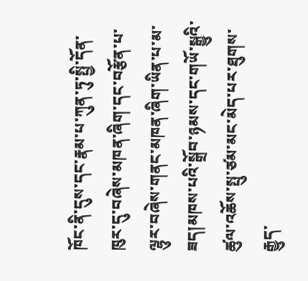ཁོང་ནི་དུས་དང་རྣམ་པ་ཀུན་ཏུ་སྤྱི་དོན་ཁུར་དུ་བཞེས་མཁན་ཞིག་དང་བརྩོན་པ་ལྷུར་བཞེས་གནང་མཁན་ཞིག་ཡིན་པ་མ་ཟད།མཁས་པའི་སྒྲོབ་ཉམས་དང་གཡོ་སྒྱུའི་ཚུལ་འཆོས་སྤུ་ཙམ་མང་མེད་པར་ཐུགས་རྒྱུད་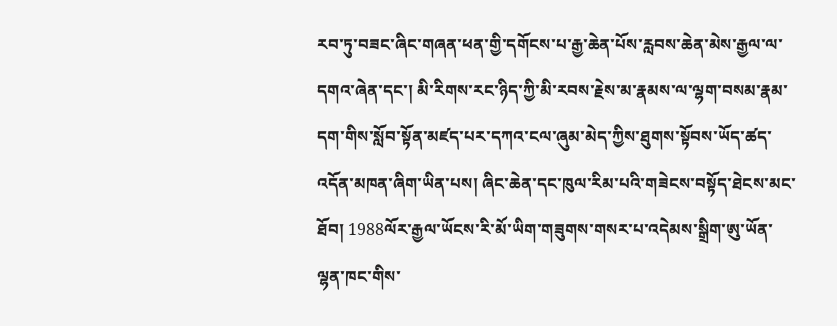རབ་ཏུ་བཟང་ཞིང་གཞན་ཕན་གྱི་དགོངས་པ་རྒྱ་ཆེན་པོས་རླབས་ཆེན་མེས་རྒྱལ་ལ་དགའ་ཞེན་དང་། མི་རིགས་རང་ཉིད་ཀྱི་མི་རབས་རྗེས་མ་རྣམས་ལ་ལྷག་བསམ་རྣམ་དག་གིས་སློབ་སྟོན་མཛད་པར་དཀའ་ངལ་ཞུམ་མེད་ཀྱིས་ཐུགས་སྟོབས་ཡོད་ཚད་འདོན་མཁན་ཞིག་ཡིན་པས། ཞིང་ཆེན་དང་ཁུལ་རིམ་པའི་གཟེངས་བསྟོད་ཐེངས་མང་ཐོབ། 1988ལོར་རྒྱལ་ཡོངས་རི་མོ་ཡིག་གཟུགས་གསར་པ་འདེམས་སྒྲིག་ཨུ་ཡོན་ལྷན་ཁང་གིས་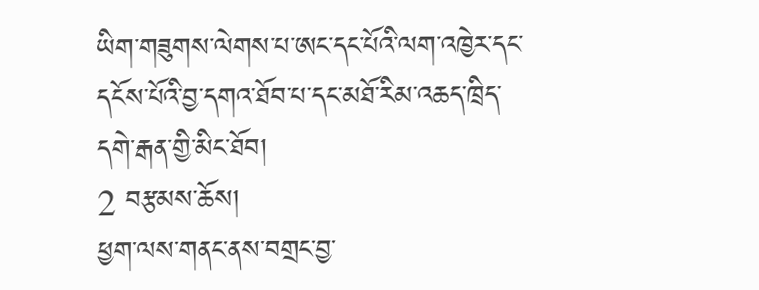ཡིག་གཟུགས་ལེགས་པ་ཨང་དང་པོའི་ལག་འཁྱེར་དང་དངོས་པོའི་བྱ་དགའ་ཐོབ་པ་དང་མཐོ་རིམ་འཆད་ཁྲིད་དགེ་རྒན་གྱི་མིང་ཐོབ།
2 བརྩམས་ཆོས།
ཕྱག་ལས་གནང་ནས་བགྲང་བྱ་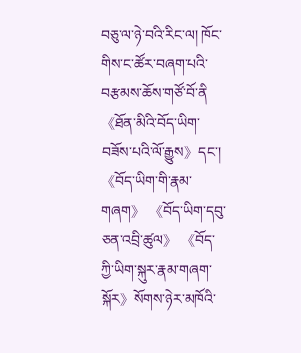བཅུ་ལ་ཉེ་བའི་རིང་ལ། ཁོང་གིས་ང་ཚོར་བཞག་པའི་བརྩམས་ཆོས་གཙོ་བོ་ནི《ཐོན་མིའི་བོད་ཡིག་བཟོས་པའི་ལོ་རྒྱུས》དང་། 《བོད་ཡིག་གི་རྣམ་གཞག》 《བོད་ཡིག་དབུ་ཅན་འབྲི་ཚུལ》 《བོད་ཀྱི་ཡིག་སྐུར་རྣམ་གཞག་སྐོར》སོགས་ཉེར་མཁོའི་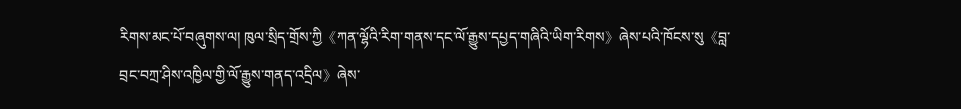རིགས་མང་པོ་བཞུགས་ལ། ཁུལ་སྲིད་གྲོས་ཀྱི《ཀན་ལྷོའི་རིག་གནས་དང་ལོ་རྒྱུས་དཔྱད་གཞིའི་ཡིག་རིགས》ཞེས་པའི་ཁོངས་སུ《བླ་བྲང་བཀྲ་ཤིས་འཁྱིལ་གྱི་ལོ་རྒྱུས་གནད་འདྲིལ》ཞེས་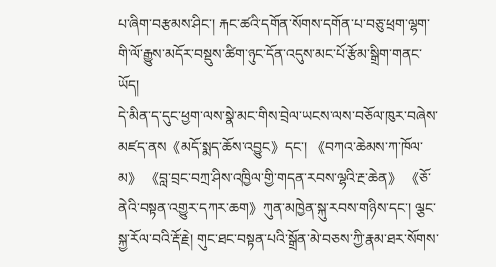པ་ཞིག་བརྩམས་ཤིང་། རྐང་ཚའི་དགོན་སོགས་དགོན་པ་བཅུ་ཕྲག་ལྷག་གི་ལོ་རྒྱུས་མདོར་བསྡུས་ཚིག་ཉུང་དོན་འདུས་མང་པོ་རྩོམ་སྒྲིག་གནང་ཡོད།
དེ་མིན་ད་དུང་ཕྱག་ལས་སྣེ་མང་གིས་བྲེལ་ཡངས་ལས་བཅོལ་ཁུར་བཞེས་མཛད་ནས《མདོ་སྨད་ཆོས་འབྱུང》དང་། 《བཀའ་ཆེམས་ཀ་ཁོལ་མ》 《བླ་བྲང་བཀྲ་ཤིས་འཁྱིལ་གྱི་གདན་རབས་ལྷའི་རྔ་ཆེན》 《ཅོ་ནེའི་བསྟན་འགྱུར་དཀར་ཆག》ཀུན་མཁྱེན་སྐུ་རབས་གཉིས་དང་། ལྕང་སྐྱ་རོལ་བའི་རྡོ་རྗེ། གུང་ཐང་བསྟན་པའི་སྒྲོན་མེ་བཅས་ཀྱི་རྣམ་ཐར་སོགས་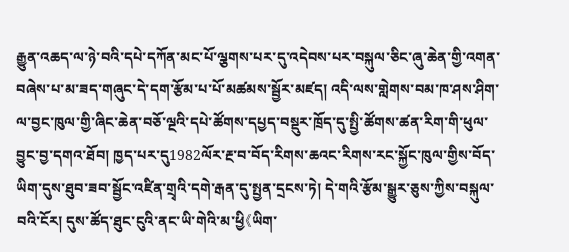རྒྱུན་འཆད་ལ་ཉེ་བའི་དཔེ་དཀོན་མང་པོ་ལྕགས་པར་དུ་འདེབས་པར་བསྐུལ་ཅིང་ཞུ་ཆེན་གྱི་འགན་བཞེས་པ་མ་ཟད་གཞུང་དེ་དག་རྩོམ་པ་པོ་མཚམས་སྦྱོར་མཛད། འདི་ལས་གླེགས་བམ་ཁ་ཤས་ཤིག་ལ་བྱང་ཁུལ་གྱི་ཞིང་ཆེན་བཅོ་ལྔའི་དཔེ་ཚོགས་དཔྱད་བསྡུར་ཁྲོད་དུ་སྤྱི་ཚོགས་ཚན་རིག་གི་ཕུལ་བྱུང་བྱ་དགའ་ཐོབ། ཁྱད་པར་དུ1982ལོར་རྔ་བ་བོད་རིགས་ཆའང་རིགས་རང་སྐྱོང་ཁུལ་གྱིས་བོད་ཡིག་དུས་ཐུབ་ཟབ་སྦྱོང་འཛིན་གྲྭའི་དགེ་རྒན་དུ་སྤྱན་དྲངས་ཏེ། དེ་གའི་རྩོམ་སྒྱུར་ཅུས་ཀྱིས་བསྐུལ་བའི་ངོར། དུས་ཚོད་ཐུང་ངུའི་ནང་ཡི་གེའི་མ་ཕྱི《ཡིག་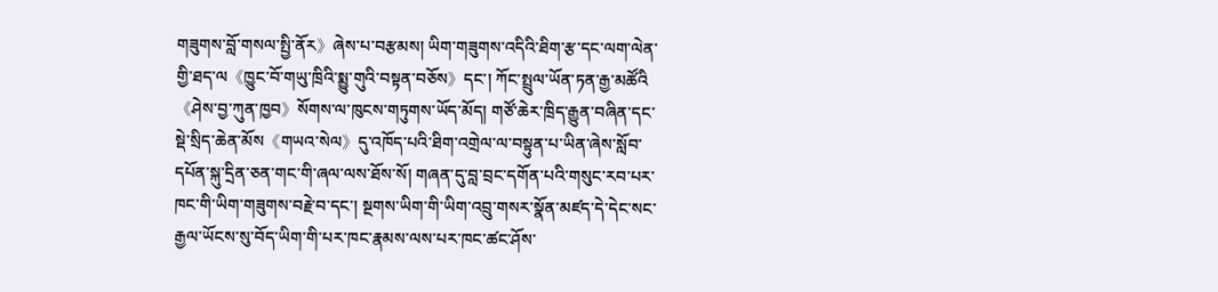གཟུགས་བློ་གསལ་སྤྱི་ནོར》ཞེས་པ་བརྩམས། ཡིག་གཟུགས་འདིའི་ཐིག་རྩ་དང་ལག་ལེན་གྱི་ཐད་ལ《ཁྱུང་བོ་གཡུ་ཁྲིའི་སྨྱུ་གུའི་བསྟན་བཅོས》དང་། ཀོང་སྤྲུལ་ཡོན་ཏན་རྒྱ་མཚོའི《ཤེས་བྱ་ཀུན་ཁྱབ》སོགས་ལ་ཁུངས་གཏུགས་ཡོད་མོད། གཙོ་ཆེར་ཁྲིད་རྒྱུན་བཞིན་དང་སྡེ་སྲིད་ཆེན་མོས《གཡའ་སེལ》དུ་འཁོད་པའི་ཐིག་འགྲེལ་ལ་བསྟུན་པ་ཡིན་ཞེས་སློབ་དཔོན་སྐུ་དྲིན་ཅན་གང་གི་ཞལ་ལས་ཐོས་སོ། གཞན་དུ་བླ་བྲང་དགོན་པའི་གསུང་རབ་པར་ཁང་གི་ཡིག་གཟུགས་བརྗེ་བ་དང་། སྔགས་ཡིག་གི་ཡིག་འབྲུ་གསར་སྣོན་མཛད་དེ་དེང་སང་རྒྱལ་ཡོངས་སུ་བོད་ཡིག་གི་པར་ཁང་རྣམས་ལས་པར་ཁང་ཚང་ཤོས་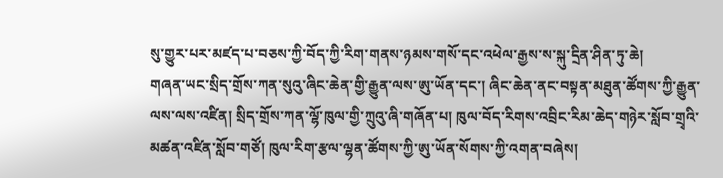སུ་གྱུར་པར་མཛད་པ་བཅས་ཀྱི་བོད་ཀྱི་རིག་གནས་ཉམས་གསོ་དང་འཕེལ་རྒྱས་ས་སྐུ་དྲིན་ཤིན་ཏུ་ཆེ།
གཞན་ཡང་སྲིད་གྲོས་ཀན་སུའུ་ཞིང་ཆེན་གྱི་རྒྱུན་ལས་ཨུ་ཡོན་དང་། ཞིང་ཆེན་ནང་བསྟན་མཐུན་ཚོགས་ཀྱི་རྒྱུན་ལས་ལས་འཛིན། སྲིད་གྲོས་ཀན་ལྷོ་ཁུལ་གྱི་ཀྲུའུ་ཞི་གཞོན་པ། ཁུལ་བོད་རིགས་འབྲིང་རིམ་ཆེད་གཉེར་སློབ་གྲྭའི་མཚན་འཛིན་སློབ་གཙོ། ཁུལ་རིག་རྩལ་ལྷན་ཚོགས་ཀྱི་ཨུ་ཡོན་སོགས་ཀྱི་འགན་བཞེས།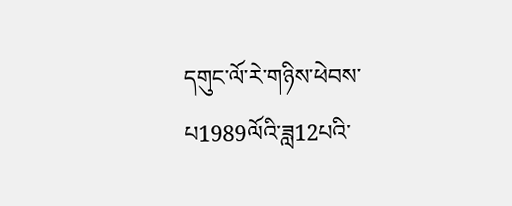དགུང་ལོ་རེ་གཉིས་ཕེབས་པ1989ལོའི་ཟླ12པའི་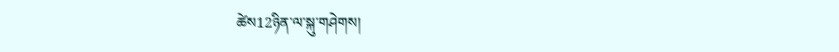ཚེས12ཉིན་ལ་སྐུ་གཤེགས།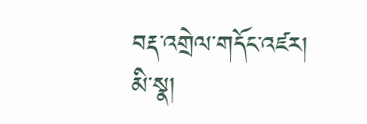བརྡ་འགྲེལ་གདོང་འཛར།
མི་སྣ།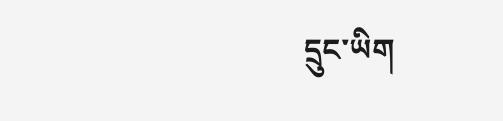དྲུང་ཡིག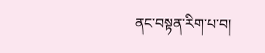ནང་བསྟན་རིག་པ་བ།